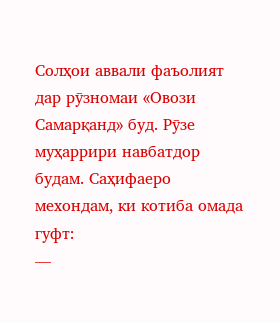Солҳои аввали фаъолият дар рӯзномаи «Овози Самарқанд» буд. Рӯзе муҳаррири навбатдор будам. Саҳифаеро мехондам, ки котиба омада гуфт:
—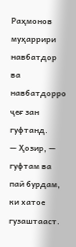Раҳмонов муҳаррири навбатдор ва навбатдорро ҷеғ зан гуфтанд.
— Ҳозир, — гуфтам ва пай бурдам, ки хатое гузаштааст.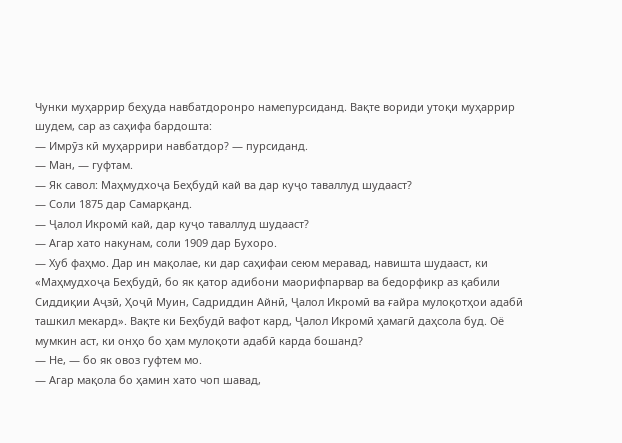Чунки муҳаррир беҳуда навбатдоронро намепурсиданд. Вақте вориди утоқи муҳаррир шудем, сар аз саҳифа бардошта:
— Имрӯз кӣ муҳаррири навбатдор? — пурсиданд.
— Ман, — гуфтам.
— Як савол: Маҳмудхоҷа Беҳбудӣ кай ва дар куҷо таваллуд шудааст?
— Соли 1875 дар Самарқанд.
— Ҷалол Икромӣ кай, дар куҷо таваллуд шудааст?
— Агар хато накунам, соли 1909 дар Бухоро.
— Хуб фаҳмо. Дар ин мақолае, ки дар саҳифаи сеюм меравад, навишта шудааст, ки «Маҳмудхоҷа Беҳбудӣ, бо як қатор адибони маорифпарвар ва бедорфикр аз қабили Сиддиқии Аҷзӣ, Ҳоҷӣ Муин, Садриддин Айнӣ, Ҷалол Икромӣ ва ғайра мулоқотҳои адабӣ ташкил мекард». Вақте ки Беҳбудӣ вафот кард, Ҷалол Икромӣ ҳамагӣ даҳсола буд. Оё мумкин аст, ки онҳо бо ҳам мулоқоти адабӣ карда бошанд?
— Не, — бо як овоз гуфтем мо.
— Агар мақола бо ҳамин хато чоп шавад,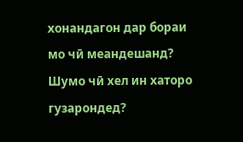хонандагон дар бораи мо чӣ меандешанд? Шумо чӣ хел ин хаторо гузарондед?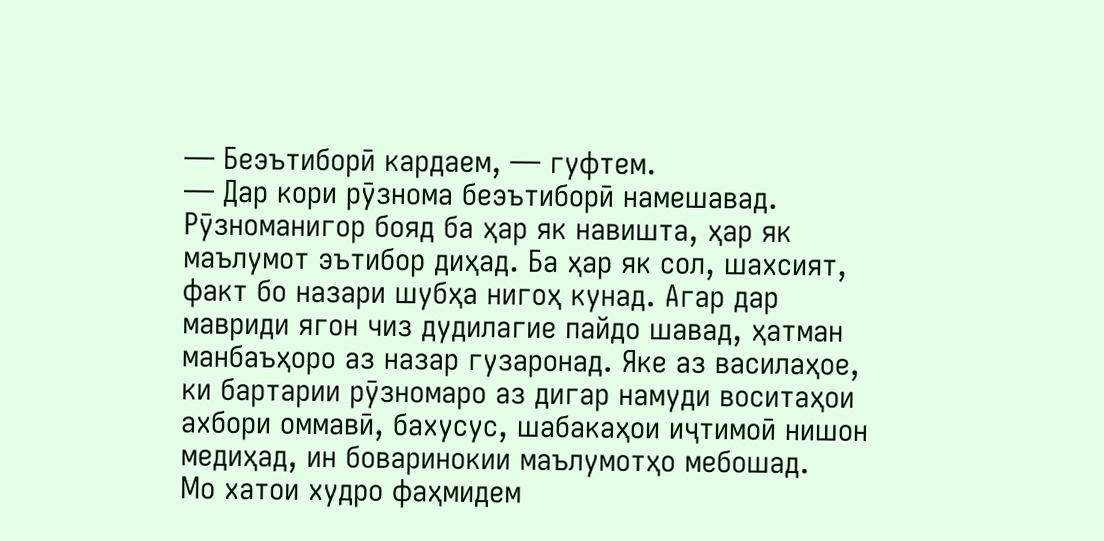— Беэътиборӣ кардаем, — гуфтем.
— Дар кори рӯзнома беэътиборӣ намешавад. Рӯзноманигор бояд ба ҳар як навишта, ҳар як маълумот эътибор диҳад. Ба ҳар як сол, шахсият, факт бо назари шубҳа нигоҳ кунад. Агар дар мавриди ягон чиз дудилагие пайдо шавад, ҳатман манбаъҳоро аз назар гузаронад. Яке аз василаҳое, ки бартарии рӯзномаро аз дигар намуди воситаҳои ахбори оммавӣ, бахусус, шабакаҳои иҷтимоӣ нишон медиҳад, ин боваринокии маълумотҳо мебошад.
Мо хатои худро фаҳмидем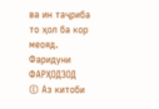ва ин таҷриба то ҳол ба кор меояд.
Фаридуни ФАРҲОДЗОД
© Аз китоби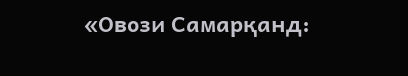«Овози Самарқанд: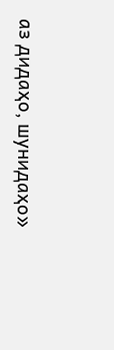аз дидаҳо, шунидаҳо»